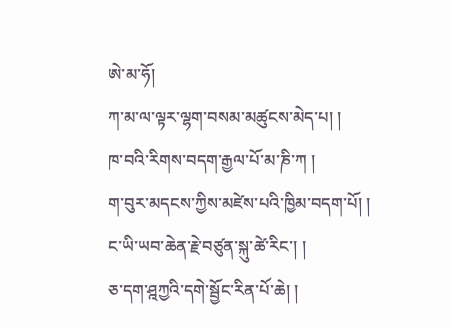ཨེ་མ་ཧོ།
ཀ་མ་ལ་ལྟར་ལྷག་བསམ་མཚུངས་མེད་པ། །
ཁ་བའི་རིགས་བདག་རྒྱལ་པོ་མ་ཎི་ཀ །
ག་བུར་མདངས་ཀྱིས་མཛེས་པའི་ཁྱིམ་བདག་པོ། །
ང་ཡི་ཡབ་ཆེན་རྗེ་བཙུན་སྐུ་ཚེ་རིང་། །
ཅ་དག་ཤྰཀྱའི་དགེ་སྦྱོང་རིན་པོ་ཆེ། །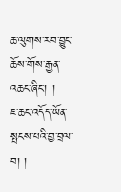ཆ་ལུགས་རབ་བྱུང་ཆོས་གོས་རྒྱན་འཆང་ཞིང་། །
ཇ་ཆང་འདོད་ཡོན་སྤངས་པའི་བྱ་བྲལ་བ། །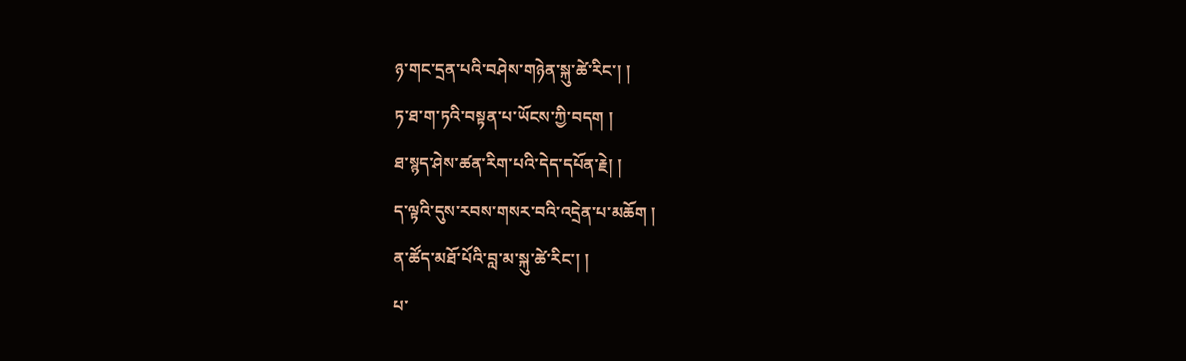ཉ་གང་དྲན་པའི་བཤེས་གཉེན་སྐུ་ཚེ་རིང་། །
ཏ་ཐ་ག་ཏའི་བསྟན་པ་ཡོངས་ཀྱི་བདག །
ཐ་སྙད་ཤེས་ཚན་རིག་པའི་དེད་དཔོན་རྗེ། །
ད་ལྟའི་དུས་རབས་གསར་བའི་འདྲེན་པ་མཆོག །
ན་ཚོད་མཐོ་པོའི་བླ་མ་སྐུ་ཚེ་རིང་། །
པ་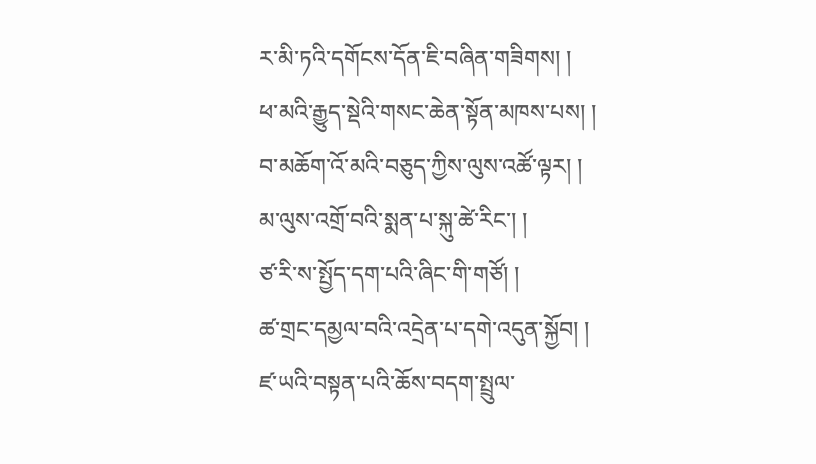ར་མི་ཏའི་དགོངས་དོན་ཇི་བཞིན་གཟིགས། །
ཕ་མའི་རྒྱུད་སྡེའི་གསང་ཆེན་སྟོན་མཁས་པས། །
བ་མཆོག་འོ་མའི་བཅུད་ཀྱིས་ལུས་འཚོ་ལྟར། །
མ་ལུས་འགྲོ་བའི་སྨན་པ་སྐུ་ཚེ་རིང་། །
ཙ་རི་ས་སྤྱོད་དག་པའི་ཞིང་གི་གཙོ། །
ཚ་གྲང་དམྱལ་བའི་འདྲེན་པ་དགེ་འདུན་སྐྱོབ། །
ཛ་ཡའི་བསྟན་པའི་ཆོས་བདག་སྤྲུལ་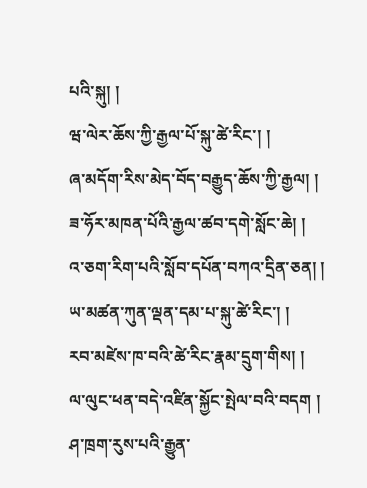པའི་སྐུ། །
ཝ་ལེར་ཆོས་ཀྱི་རྒྱལ་པོ་སྐུ་ཚེ་རིང་། །
ཞ་མདོག་རིས་མེད་བོད་བརྒྱུད་ཆོས་ཀྱི་རྒྱལ། །
ཟ་ཧོར་མཁན་པོའི་རྒྱལ་ཚབ་དགེ་སློང་ཆེ། །
འ་ཅག་རིག་པའི་སློབ་དཔོན་བཀའ་དྲིན་ཅན། །
ཡ་མཚན་ཀུན་ལྡན་དམ་པ་སྐུ་ཚེ་རིང་། །
རབ་མཛེས་ཁ་བའི་ཚེ་རིང་རྣམ་དྲུག་གིས། །
ལ་ལུང་ཕན་བདེ་འཛིན་སྐྱོང་སྤེལ་བའི་བདག །
ཤ་ཁྲག་རུས་པའི་རྒྱུན་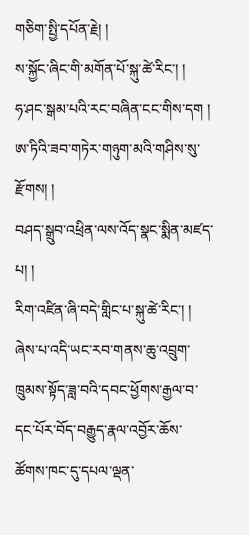གཅིག་སྤྱི་དཔོན་རྗེ། །
ས་སྐྱོང་ཞིང་གི་མགོན་པོ་སྐུ་ཚེ་རིང་། །
ཧ་ཤང་སྒམ་པའི་རང་བཞིན་ངང་གིས་དག །
ཨ་ཏིའི་ཟབ་གཏེར་གཉུག་མའི་གཤིས་སུ་རྫོགས། །
བཤད་སྒྲུབ་འཕྲིན་ལས་འོད་སྣང་སྨིན་མཛད་པ། །
རིག་འཛིན་ཞི་བདེ་གླིང་པ་སྐུ་ཚེ་རིང་། །
ཞེས་པ་འདི་ཡང་རབ་གནས་ཆུ་འབྲུག་ཁྲུམས་སྟོད་ཟླ་བའི་དབང་ཕྱོགས་རྒྱལ་བ་དང་པོར་བོད་བརྒྱུད་རྣལ་འབྱོར་ཆོས་ཚོགས་ཁང་དུ་དཔལ་ལྡན་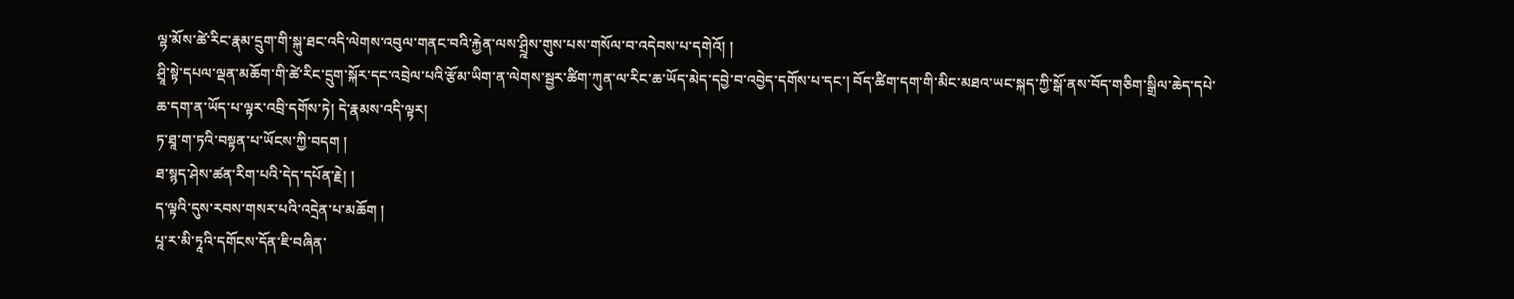ལྷ་མོས་ཚེ་རིང་རྣམ་དྲུག་གི་སྐུ་ཐང་འདི་ལེགས་འབུལ་གནང་བའི་རྐྱེན་ལས་ཤྲྰིས་གུས་པས་གསོལ་བ་འདེབས་པ་དགེའོ། །
ཤྲཱི་སྟེ་དཔལ་ལྡན་མཆོག་གི་ཚེ་རིང་དྲུག་སྐོར་དང་འབྲེལ་པའི་རྩོམ་ཡིག་ན་ལེགས་སྦྱར་ཚིག་ཀུན་ལ་རིང་ཆ་ཡོད་མེད་དབྱེ་བ་འབྱེད་དགོས་པ་དང་། བོད་ཚིག་དག་གི་མིང་མཐའ་ཡང་སྐད་ཀྱི་སྒོ་ནས་བོད་གཅིག་སྒྲིལ་ཆེད་དཔེ་ཆ་དག་ན་ཡོད་པ་ལྟར་འབྲི་དགོས་ཏེ། དེ་རྣམས་འདི་ལྟར།
ཏ་ཐཱ་ག་ཏའི་བསྟན་པ་ཡོངས་ཀྱི་བདག །
ཐ་སྙད་ཤེས་ཚན་རིག་པའི་དེད་དཔོན་རྗེ། །
ད་ལྟའི་དུས་རབས་གསར་པའི་འདྲེན་པ་མཆོག །
པཱ་ར་མི་ཏཱའི་དགོངས་དོན་ཇི་བཞིན་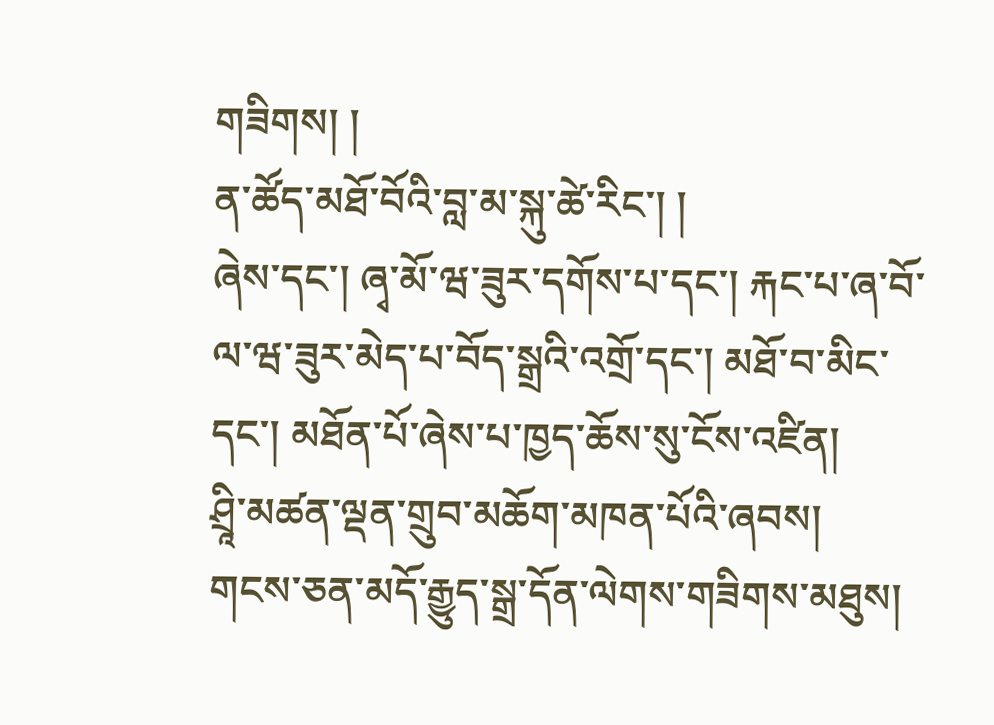གཟིགས། །
ན་ཚོད་མཐོ་བོའི་བླ་མ་སྐུ་ཚེ་རིང་། །
ཞེས་དང་། ཞྭ་མོ་ཝ་ཟུར་དགོས་པ་དང་། རྐང་པ་ཞ་བོ་ལ་ཝ་ཟུར་མེད་པ་བོད་སྒྲའི་འགྲོ་དང་། མཐོ་བ་མིང་དང་། མཐོན་པོ་ཞེས་པ་ཁྱད་ཆོས་སུ་ངོས་འཛིན།
ཤྲཱི་མཚན་ལྡན་གྲུབ་མཆོག་མཁན་པོའི་ཞབས།
གངས་ཅན་མདོ་རྒྱུད་སྒྲ་དོན་ལེགས་གཟིགས་མཐུས།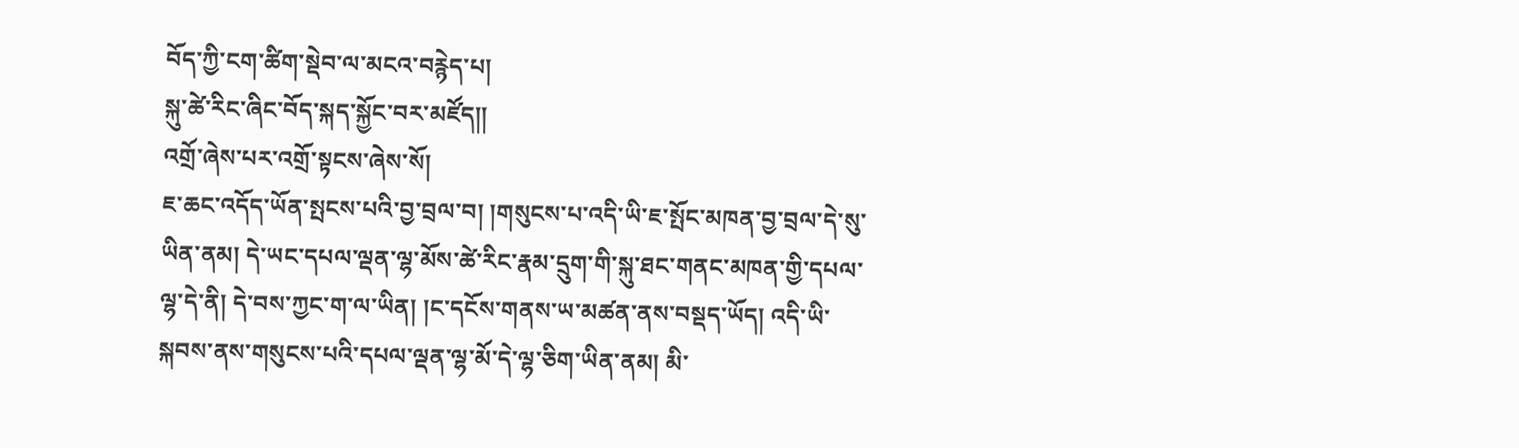བོད་ཀྱི་ངག་ཚིག་སྡེབ་ལ་མངའ་བརྙེད་པ།
སྐུ་ཚེ་རིང་ཞིང་བོད་སྐད་སྐྱོང་བར་མཛོད།།
འགྲོ་ཞེས་པར་འགྲོ་སྟངས་ཞེས་སོ།
ཇ་ཆང་འདོད་ཡོན་སྤངས་པའི་བྱ་བྲལ་བ། །གསུངས་པ་འདི་ཡི་ཇ་སྤོང་མཁན་བྱ་བྲལ་དེ་སུ་ཡིན་ནམ། དེ་ཡང་དཔལ་ལྡན་ལྷ་མོས་ཚེ་རིང་རྣམ་དྲུག་གི་སྐུ་ཐང་གནང་མཁན་གྱི་དཔལ་ལྷ་དེ་ནི། དེ་བས་ཀྱང་ག་ལ་ཡིན། །ང་དངོས་གནས་ཡ་མཚན་ནས་བསྡད་ཡོད། འདི་ཡི་སྐབས་ནས་གསུངས་པའི་དཔལ་ལྡན་ལྷ་མོ་དེ་ལྷ་ཅིག་ཡིན་ནམ། མི་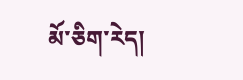མོ་ཅིག་རེད།